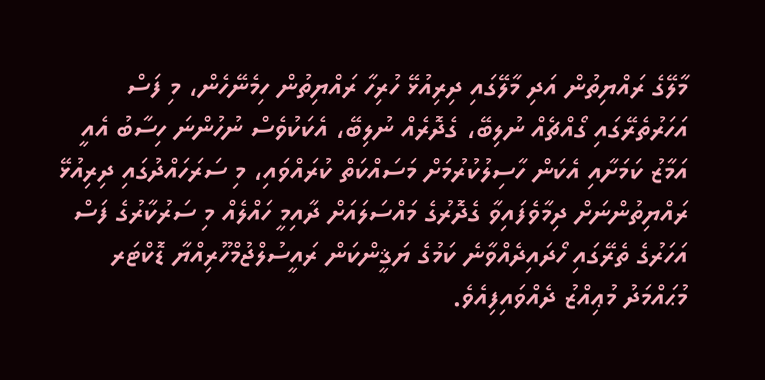މާލޭގެ ރައްޔިތުން އަދި މާލޭގައި ދިރިއުޅޭ ހުރިހާ ރައްޔިތުން ހިމެނޭހެން، މި ފަސް އަހަރުތެރޭގައި ގޯއްޗެއް ނުލިބޭ، ގެދޮރެއް ނުލިބޭ، އެކަކުވެސް ނުހުންނަ ހިސާބު އެއީ އަމާޒު ކަމަށާއި އެކަން ހާސިލުކުރުމަށް މަސައްކަތް ކުރައްވައި، މި ސަރަހައްދުގައި ދިރިއުޅޭ ރައްޔިތުންނަށް ދިމާވެފައިވާ ގެދޮރުގެ މައްސަލައަށް ދާއިމީ ހައްލެއް މި ސަރުކާރުގެ ފަސް އަހަރުގެ ތެރޭގައި ހޯދައިދެއްވާނެ ކަމުގެ ޔަޤީންކަން ރައީސުލްޖުމްހޫރިއްޔާ ޑޮކްޓަރ މުޙައްމަދު މުޢިއްޒު ދެއްވައިފިއެވެ.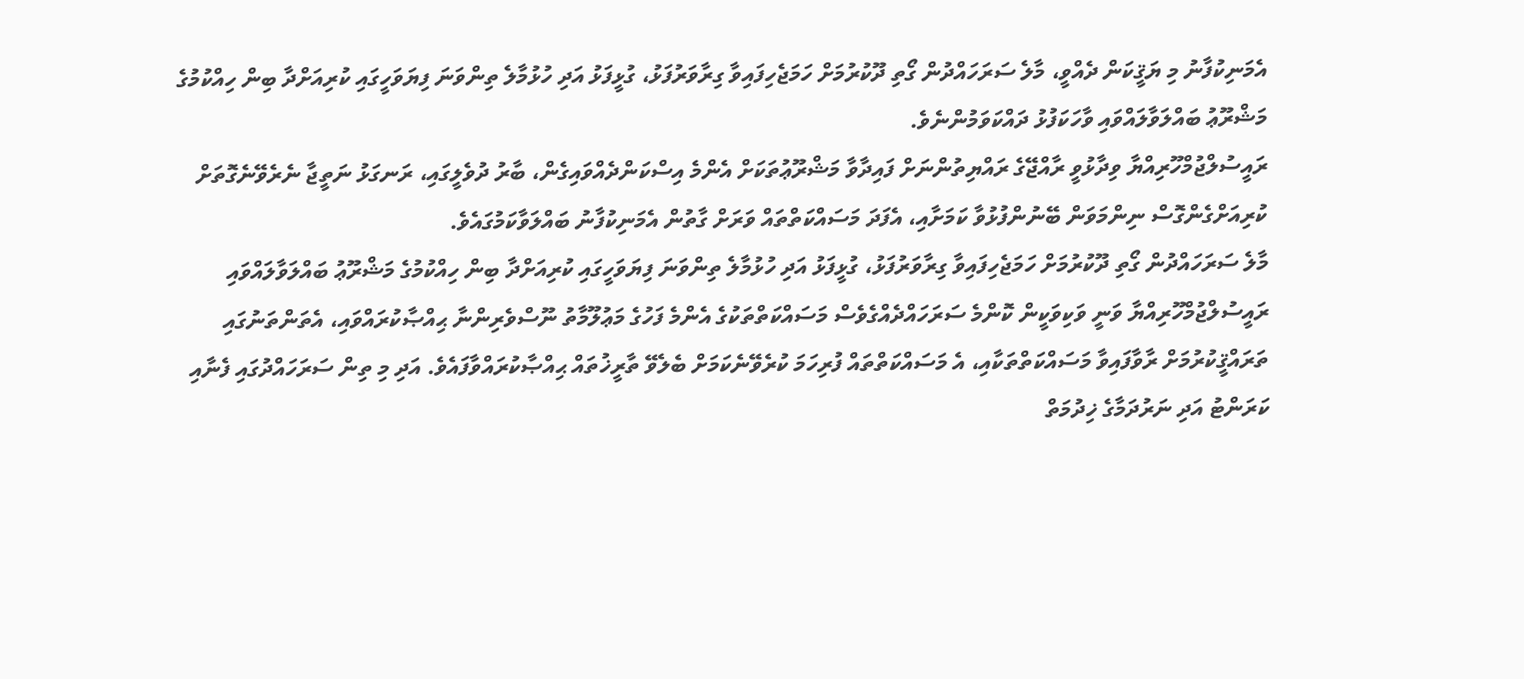އެމަނިކުފާނު މި ޔަޤީކަން ދެއްވީ، މާލެ ސަރަހައްދުން ގޯތި ދޫކުރުމަށް ހަމަޖެހިފައިވާ ގިރާވަރުފަޅު، ގުޅީފަޅު އަދި ހުޅުމާލެ ތިންވަނަ ފިޔަވަހީގައި ކުރިއަށްދާ ބިން ހިއްކުމުގެ މަޝްރޫޢު ބައްލަވާލައްވައި ވާހަކަފުޅު ދައްކަވަމުންނެވެ.
ރައީސުލްޖުމްހޫރިއްޔާ ވިދާޅުވީ ރާއްޖޭގެ ރައްޔިތުންނަށް ފައިދާވާ މަޝްރޫޢުތަކަށް އެންމެ އިސްކަންދެއްވައިގެން، ބާރު ދުވެލީގައި، ރަނގަޅު ނަތީޖާ ނެރެވޭނެގޮތަށް ކުރިއަށްގެންގޮސް ނިންމަވަން ބޭނުންފުޅުވާ ކަމަށާއި، އެފަދަ މަސައްކަތްތައް ވަރަށް ގާތުން އެމަނިކުފާނު ބައްލަވާކަމުގައެވެ.
މާލެ ސަރަހައްދުން ގޯތި ދޫކުރުމަށް ހަމަޖެހިފައިވާ ގިރާވަރުފަޅު، ގުޅީފަޅު އަދި ހުޅުމާލެ ތިންވަނަ ފިޔަވަހީގައި ކުރިއަށްދާ ބިން ހިއްކުމުގެ މަޝްރޫޢު ބައްލަވާލައްވައި ރައީސުލްޖުމްހޫރިއްޔާ ވަނީ ވަކިވަކީން ކޮންމެ ސަރަހައްދެއްގެވެސް މަސައްކަތްތަކުގެ އެންމެ ފަހުގެ މަޢުލޫމާތު ނޫސްވެރިންނާ ޙިއްޞާކުރައްވައި، އެތަންތަނުގައި ތަރައްޤީކުރުމަށް ރާވާފައިވާ މަސައްކަތްތަކާއި، އެ މަސައްކަތްތައް ފުރިހަމަ ކުރެވޭނެކަމަށް ބެލެވޭ ތާރީޚުތައް ޙިއްޞާކުރައްވާފައެވެ. އަދި މި ތިން ސަރަހައްދުގައި ފެނާއި ކަރަންޓު އަދި ނަރުދަމާގެ ޚިދުމަތް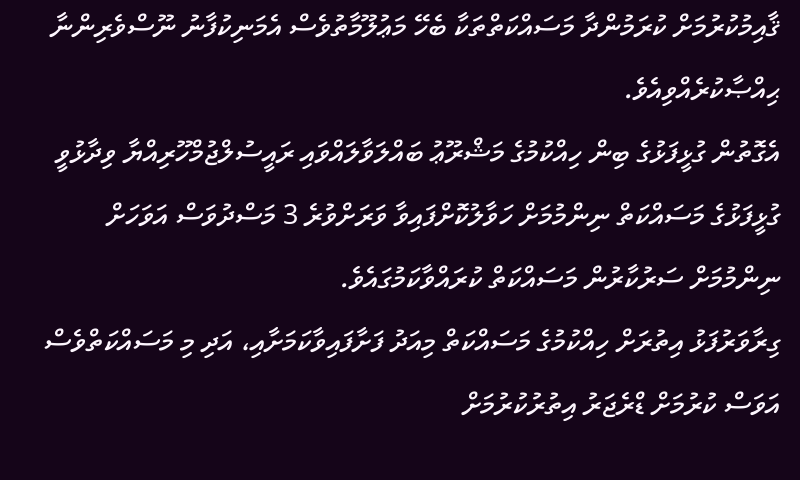ޤާއިމުކުރުމަށް ކުރަމުންދާ މަސައްކަތްތަކާ ބެހޭ މަޢުލޫމާތުވެސް އެމަނިކުފާނު ނޫސްވެރިންނާ ޙިއްޞާކުރެއްވިއެވެ.
އެގޮތުން ގުޅީފަޅުގެ ބިން ހިއްކުމުގެ މަޝްރޫޢު ބައްލަވާލައްވައި ރައީސުލްޖުމްހޫރިއްޔާ ވިދާޅުވީ ގުޅީފަޅުގެ މަސައްކަތް ނިންމުމަށް ހަވާލުކޮށްފައިވާ ވަރަށްވުރެ 3 މަސްދުވަސް އަވަހަށް ނިންމުމަށް ސަރުކާރުން މަސައްކަތް ކުރައްވާކަމުގައެވެ.
ގިރާވަރުފަޅު އިތުރަށް ހިއްކުމުގެ މަސައްކަތް މިއަދު ފަށާފައިވާކަމަށާއި، އަދި މި މަސައްކަތްވެސް އަވަސް ކުރުމަށް ޑްރެޖަރު އިތުރުކުރުމަށް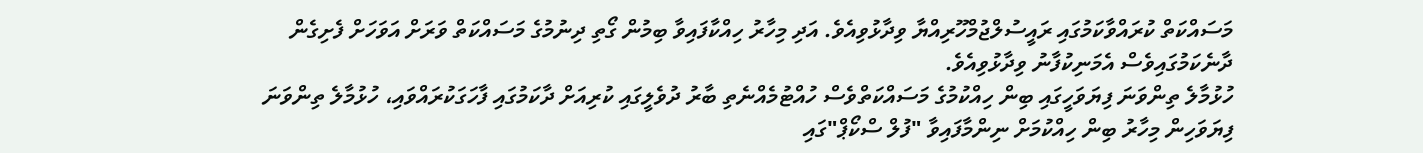މަސައްކަތް ކުރައްވާކަމުގައި ރައީސުލްޖުމްހޫރިއްޔާ ވިދާޅުވިއެވެ. އަދި މިހާރު ހިއްކާފައިވާ ބިމުން ގޯތި ދިނުމުގެ މަސައްކަތް ވަރަށް އަވަހަށް ފެށިގެން ދާނެކަމުގައިވެސް އެމަނިކުފާނު ވިދާޅުވިއެވެ.
ހުޅުމާލެ ތިންވަނަ ފިޔަވަހީގައި ބިން ހިއްކުމުގެ މަސައްކަތްވެސް ހުއްޓުމެއްނެތި ބާރު ދުވެލީގައި ކުރިއަށް ދާކަމުގައި ފާހަގަކުރައްވައި، ހުޅުމާލެ ތިންވަނަ ފިޔަވަހިން މިހާރު ބިން ހިއްކުމަށް ނިންމާފައިވާ "ފުލް ސްކޯޕް"ގައި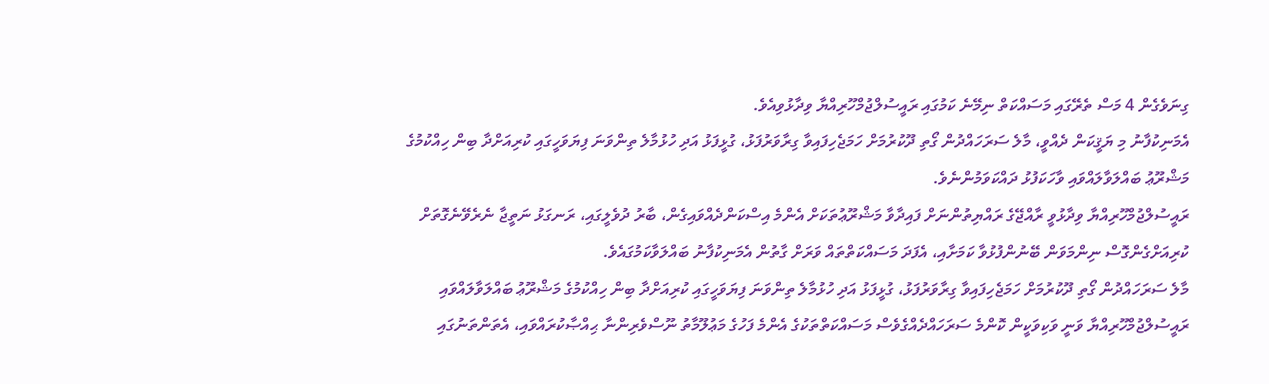ގިނަވެގެން 4 މަސް ތެރޭގައި މަސައްކަތް ނިމޭނެ ކަމުގައި ރައީސުލްޖުމްހޫރިއްޔާ ވިދާޅުވިއެވެ.
އެމަނިކުފާނު މި ޔަޤީކަން ދެއްވީ، މާލެ ސަރަހައްދުން ގޯތި ދޫކުރުމަށް ހަމަޖެހިފައިވާ ގިރާވަރުފަޅު، ގުޅީފަޅު އަދި ހުޅުމާލެ ތިންވަނަ ފިޔަވަހީގައި ކުރިއަށްދާ ބިން ހިއްކުމުގެ މަޝްރޫޢު ބައްލަވާލައްވައި ވާހަކަފުޅު ދައްކަވަމުންނެވެ.
ރައީސުލްޖުމްހޫރިއްޔާ ވިދާޅުވީ ރާއްޖޭގެ ރައްޔިތުންނަށް ފައިދާވާ މަޝްރޫޢުތަކަށް އެންމެ އިސްކަންދެއްވައިގެން، ބާރު ދުވެލީގައި، ރަނގަޅު ނަތީޖާ ނެރެވޭނެގޮތަށް ކުރިއަށްގެންގޮސް ނިންމަވަން ބޭނުންފުޅުވާ ކަމަށާއި، އެފަދަ މަސައްކަތްތައް ވަރަށް ގާތުން އެމަނިކުފާނު ބައްލަވާކަމުގައެވެ.
މާލެ ސަރަހައްދުން ގޯތި ދޫކުރުމަށް ހަމަޖެހިފައިވާ ގިރާވަރުފަޅު، ގުޅީފަޅު އަދި ހުޅުމާލެ ތިންވަނަ ފިޔަވަހީގައި ކުރިއަށްދާ ބިން ހިއްކުމުގެ މަޝްރޫޢު ބައްލަވާލައްވައި ރައީސުލްޖުމްހޫރިއްޔާ ވަނީ ވަކިވަކީން ކޮންމެ ސަރަހައްދެއްގެވެސް މަސައްކަތްތަކުގެ އެންމެ ފަހުގެ މަޢުލޫމާތު ނޫސްވެރިންނާ ޙިއްޞާކުރައްވައި، އެތަންތަނުގައި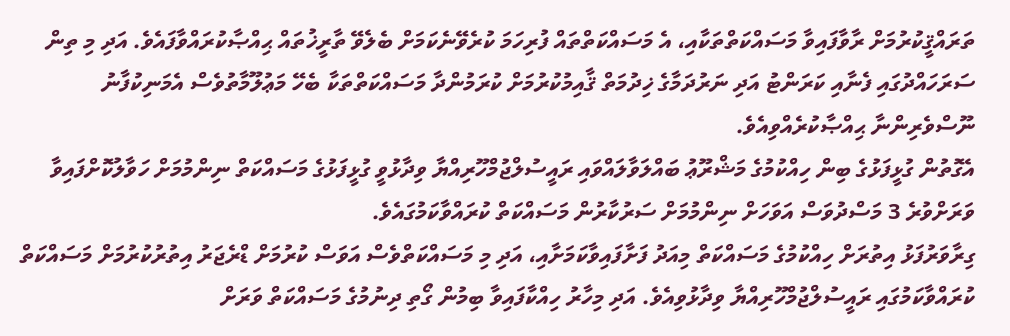ތަރައްޤީކުރުމަށް ރާވާފައިވާ މަސައްކަތްތަކާއި، އެ މަސައްކަތްތައް ފުރިހަމަ ކުރެވޭނެކަމަށް ބެލެވޭ ތާރީޚުތައް ޙިއްޞާކުރައްވާފައެވެ. އަދި މި ތިން ސަރަހައްދުގައި ފެނާއި ކަރަންޓު އަދި ނަރުދަމާގެ ޚިދުމަތް ޤާއިމުކުރުމަށް ކުރަމުންދާ މަސައްކަތްތަކާ ބެހޭ މަޢުލޫމާތުވެސް އެމަނިކުފާނު ނޫސްވެރިންނާ ޙިއްޞާކުރެއްވިއެވެ.
އެގޮތުން ގުޅީފަޅުގެ ބިން ހިއްކުމުގެ މަޝްރޫޢު ބައްލަވާލައްވައި ރައީސުލްޖުމްހޫރިއްޔާ ވިދާޅުވީ ގުޅީފަޅުގެ މަސައްކަތް ނިންމުމަށް ހަވާލުކޮށްފައިވާ ވަރަށްވުރެ 3 މަސްދުވަސް އަވަހަށް ނިންމުމަށް ސަރުކާރުން މަސައްކަތް ކުރައްވާކަމުގައެވެ.
ގިރާވަރުފަޅު އިތުރަށް ހިއްކުމުގެ މަސައްކަތް މިއަދު ފަށާފައިވާކަމަށާއި، އަދި މި މަސައްކަތްވެސް އަވަސް ކުރުމަށް ޑްރެޖަރު އިތުރުކުރުމަށް މަސައްކަތް ކުރައްވާކަމުގައި ރައީސުލްޖުމްހޫރިއްޔާ ވިދާޅުވިއެވެ. އަދި މިހާރު ހިއްކާފައިވާ ބިމުން ގޯތި ދިނުމުގެ މަސައްކަތް ވަރަށް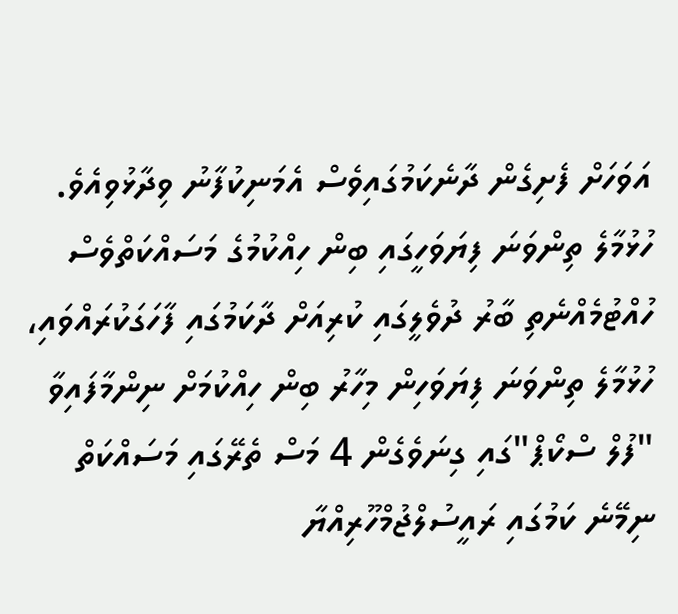އަވަހަށް ފެށިގެން ދާނެކަމުގައިވެސް އެމަނިކުފާނު ވިދާޅުވިއެވެ.
ހުޅުމާލެ ތިންވަނަ ފިޔަވަހީގައި ބިން ހިއްކުމުގެ މަސައްކަތްވެސް ހުއްޓުމެއްނެތި ބާރު ދުވެލީގައި ކުރިއަށް ދާކަމުގައި ފާހަގަކުރައްވައި، ހުޅުމާލެ ތިންވަނަ ފިޔަވަހިން މިހާރު ބިން ހިއްކުމަށް ނިންމާފައިވާ "ފުލް ސްކޯޕް"ގައި ގިނަވެގެން 4 މަސް ތެރޭގައި މަސައްކަތް ނިމޭނެ ކަމުގައި ރައީސުލްޖުމްހޫރިއްޔާ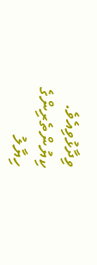ވިދާޅުވިއެވެ.
ކިޔުންތެރިންގެ ހިޔާލު